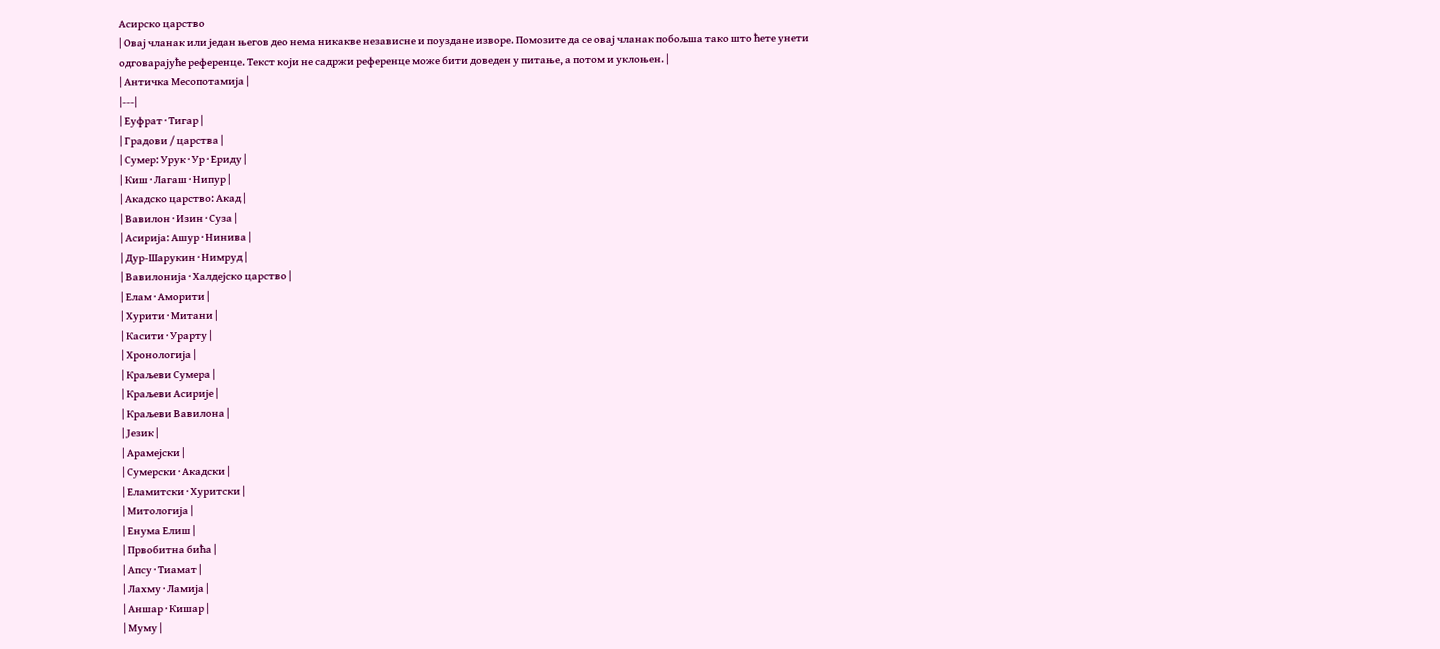Асирско царство
| Овај чланак или један његов део нема никакве независне и поуздане изворе. Помозите да се овај чланак побољша тако што ћете унети одговарајуће референце. Текст који не садржи референце може бити доведен у питање, а потом и уклоњен. |
| Античка Месопотамија |
|---|
| Еуфрат · Тигар |
| Градови / царства |
| Сумер: Урук · Ур · Ериду |
| Киш · Лагаш · Нипур |
| Акадско царство: Акад |
| Вавилон · Изин · Суза |
| Асирија: Ашур · Нинива |
| Дур-Шарукин · Нимруд |
| Вавилонија · Халдејско царство |
| Елам · Аморити |
| Хурити · Митани |
| Касити · Урарту |
| Хронологија |
| Краљеви Сумера |
| Краљеви Асирије |
| Краљеви Вавилона |
| Језик |
| Арамејски |
| Сумерски · Акадски |
| Еламитски · Хуритски |
| Митологија |
| Енума Елиш |
| Првобитна бића |
| Апсу · Тиамат |
| Лахму · Ламија |
| Аншар · Кишар |
| Муму |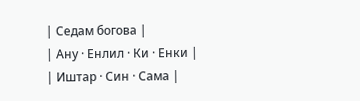| Седам богова |
| Ану · Енлил · Ки · Енки |
| Иштар · Син · Сама |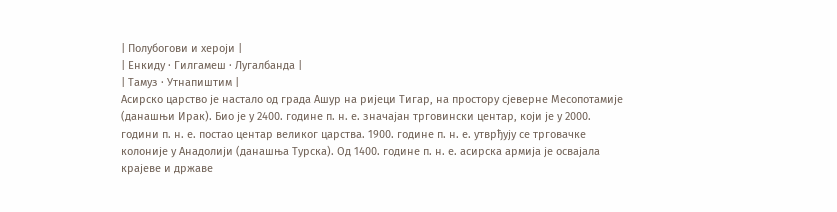| Полубогови и хероји |
| Енкиду · Гилгамеш · Лугалбанда |
| Тамуз · Утнапиштим |
Асирско царство је настало од града Ашур на ријеци Тигар, на простору сјеверне Месопотамије (данашњи Ирак). Био је у 2400. године п. н. е. значајан трговински центар, који је у 2000. години п. н. е. постао центар великог царства. 1900. године п. н. е. утврђују се трговачке колоније у Анадолији (данашња Турска). Од 1400. године п. н. е. асирска армија је освајала крајеве и државе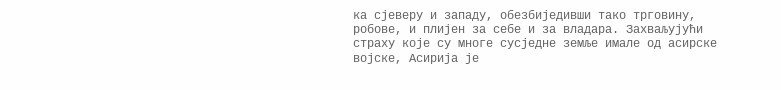ка сјеверу и западу, обезбиједивши тако трговину, робове, и плијен за себе и за владара. Захваљујући страху које су многе сусједне земље имале од асирске војске, Асирија је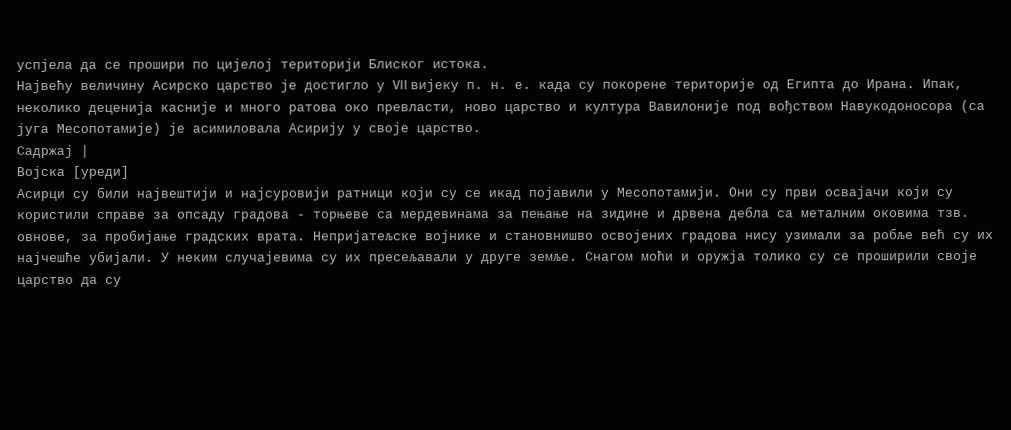успјела да се прошири по цијелој територији Блиског истока.
Највећу величину Асирско царство је достигло у VII вијеку п. н. е. када су покорене територије од Египта до Ирана. Ипак, неколико деценија касније и много ратова око превласти, ново царство и култура Вавилоније под вођством Навукодоносора (са југа Месопотамије) је асимиловала Асирију у своје царство.
Садржај |
Војска [уреди]
Асирци су били највештији и најсуровији ратници који су се икад појавили у Месопотамији. Они су први освајачи који су користили справе за опсаду градова - торњеве са мердевинама за пењање на зидине и дрвена дебла са металним оковима тзв. овнове, за пробијање градских врата. Непријатељске војнике и становнишво освојених градова нису узимали за робље већ су их најчешће убијали. У неким случајевима су их пресељавали у друге земље. Снагом моћи и оружја толико су се проширили своје царство да су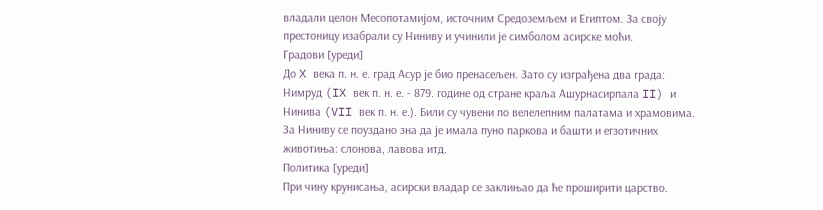владали целон Месопотамијом, источним Средоземљем и Египтом. За своју престоницу изабрали су Ниниву и учинили је симболом асирске моћи.
Градови [уреди]
До X века п. н. е. град Асур је био пренасељен. Зато су изграђена два града: Нимруд (IX век п. н. е. - 879. године од стране краља Ашурнасирпала II) и Нинива (VII век п. н. е.). Били су чувени по велелепним палатама и храмовима. За Ниниву се поуздано зна да је имала пуно паркова и башти и егзотичних животиња: слонова, лавова итд.
Политика [уреди]
При чину крунисања, асирски владар се заклињао да ће проширити царство.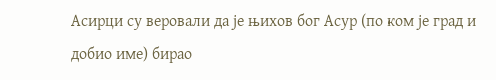Асирци су веровали да је њихов бог Асур (по ком је град и добио име) бирао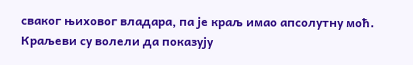сваког њиховог владара, па је краљ имао апсолутну моћ. Краљеви су волели да показују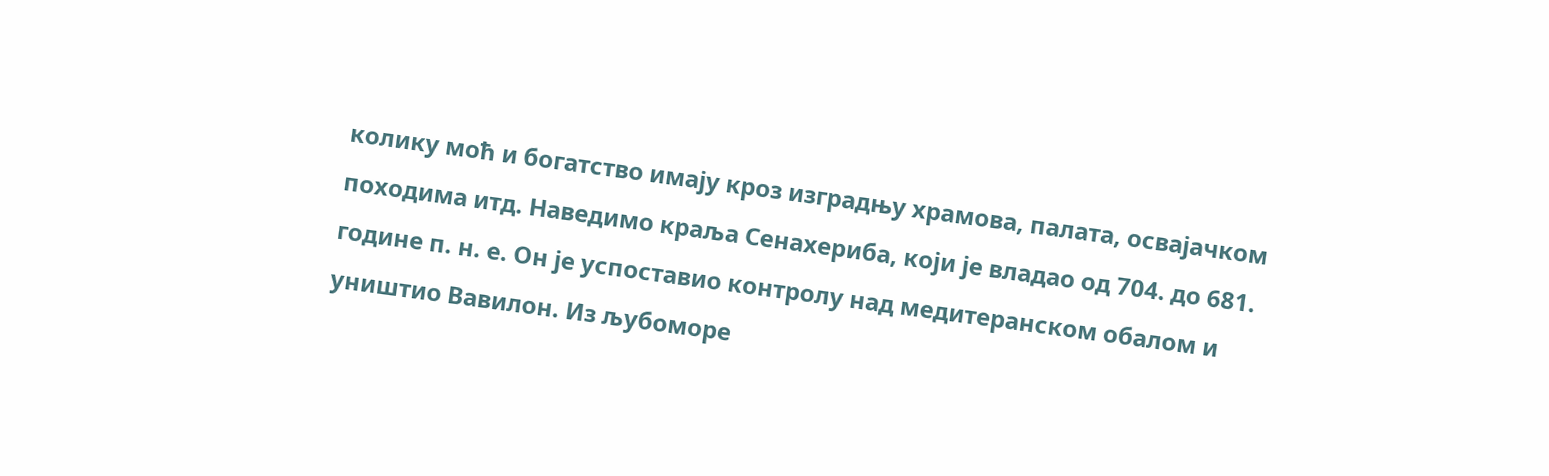колику моћ и богатство имају кроз изградњу храмова, палата, освајачком походима итд. Наведимо краља Сенахериба, који је владао од 704. до 681. године п. н. е. Он је успоставио контролу над медитеранском обалом и уништио Вавилон. Из љубоморе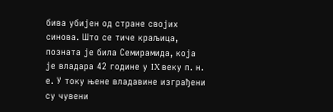бива убијен од стране својих синова. Што се тиче краљица, позната је била Семирамида, која је владара 42 године у IX веку п. н. е. У току њене владавине изграђени су чувени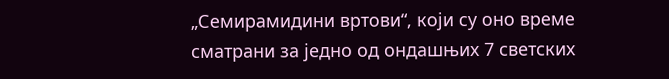„Семирамидини вртови“, који су оно време сматрани за једно од ондашњих 7 светских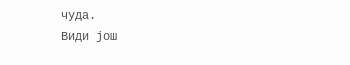чуда.
Види још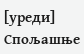[уреди]
Спољашње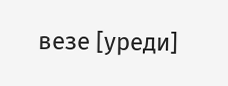везе [уреди]